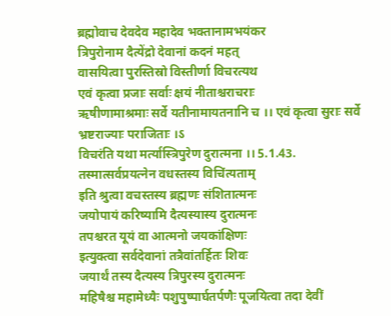ब्रह्मोवाच देवदेव महादेव भक्तानामभयंकर
त्रिपुरोनाम दैत्येंद्रो देवानां कदनं महत्
वासयित्वा पुरस्तिस्रो विस्तीर्णा विचरत्यथ
एवं कृत्वा प्रजाः सर्वाः क्षयं नीताश्चराचराः
ऋषीणामाश्रमाः सर्वे यतीनामायतनानि च ।। एवं कृत्वा सुराः सर्वे भ्रष्टराज्याः पराजिताः ।ऽ
विचरंति यथा मर्त्यास्त्रिपुरेण दुरात्मना ।। 5.1.43.
तस्मात्सर्वप्रयत्नेन वधस्तस्य विचिंत्यताम्
इति श्रुत्वा वचस्तस्य ब्रह्मणः संशितात्मनः
जयोपायं करिष्यामि दैत्यस्यास्य दुरात्मनः
तपश्चरत यूयं वा आत्मनो जयकांक्षिणः
इत्युक्त्वा सर्वदेवानां तत्रैवांतर्हितः शिवः
जयार्थं तस्य दैत्यस्य त्रिपुरस्य दुरात्मनः
महिषैश्च महामेध्यैः पशुपुष्पार्घतर्पणैः पूजयित्वा तदा देवीं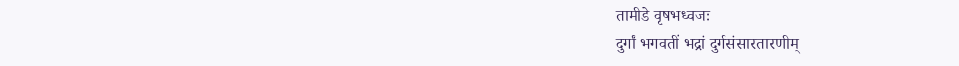तामीडे वृषभध्वजः
दुर्गां भगवतीं भद्रां दुर्गसंसारतारणीम्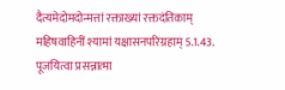दैत्यमेदोमदोन्मत्तां रक्ताख्यां रक्तदंतिकाम्
महिषवाहिनीं श्यामां यक्षासनपरिग्रहाम् 5.1.43.
पूजयित्वा प्रसन्नात्मा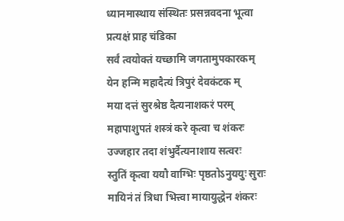ध्यानमास्थाय संस्थितः प्रसन्नवदना भूत्वा प्रत्यक्षं प्राह चंडिका
सर्वं त्वयोक्तं यच्छामि जगतामुपकारकम्
येन हन्मि महादैत्यं त्रिपुरं देवकंटक म्
मया दत्तं सुरश्रेष्ठ दैत्यनाशकरं परम्
महापाशुपतं शस्त्रं करे कृत्वा च शंकरः
उज्जहार तदा शंभुर्दैत्यनाशाय सत्वरः
स्तुतिं कृत्वा ययौ वाग्भिः पृष्ठतोऽनुययुः सुराः
मायिनं तं त्रिधा भित्त्वा मायायुद्धेन शंकरः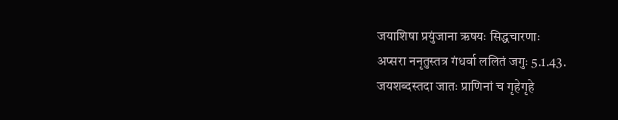जयाशिषा प्रयुंजाना ऋषयः सिद्धचारणाः
अप्सरा ननृतुस्तत्र गंधर्वा ललितं जगुः 5.1.43.
जयशब्दस्तदा जातः प्राणिनां च गृहेगृहे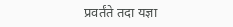प्रवर्तंते तदा यज्ञा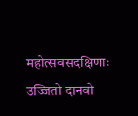महोत्सवसदक्षिणाः
उज्जितो दानवो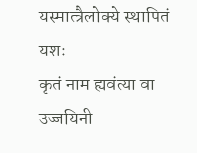यस्मात्त्रैलोक्ये स्थापितं यशः
कृतं नाम ह्यवंत्या वा उज्जयिनी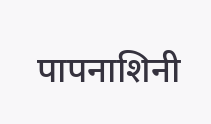पापनाशिनी